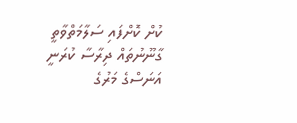ކުށް ކޮށްފައި ސަލާމަތްވާތީ ގާނޫނުތައް ދިރާސާ ކުރަނީ
އަނަސްގެ މަރުގެ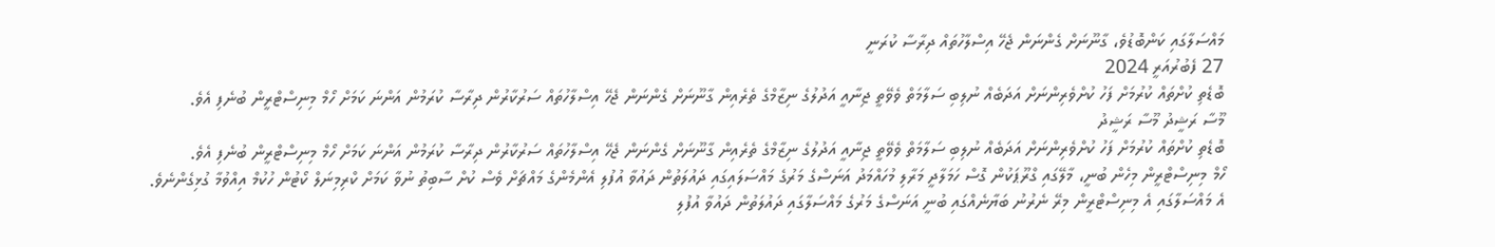މައްސަލާގައި ކަންބޮޑުވެ، ގާނޫނަށް ގެންނަން ޖެހޭ އިސްލާހުތައް ދިރާސާ ކުރަނީ
27 ފެބުރުއަރީ 2024
ބޮޑެތި ކުށްތައް ކުރުމަށް ފަހު ކުށްވެރިންނަށް އަދަބެއް ނުލިބި ސަލާމަތް ވެވޭތީ ޖިނާއީ އަދުލުގެ ނިޒާމްގެ ތެރެއިން ގާނޫނަށް ގެންނަން ޖެހޭ އިސްލާހުތައް ސަރުކާރުން ދިރާސާ ކުރަމުން އަންނަ ކަމަށް ހޯމް މިނިސްޓްރީން ބުނެފި އެވެ.
މޫސާ ރަޝީދު މޫސާ ރަޝީދު
ބޮޑެތި ކުށްތައް ކުރުމަށް ފަހު ކުށްވެރިންނަށް އަދަބެއް ނުލިބި ސަލާމަތް ވެވޭތީ ޖިނާއީ އަދުލުގެ ނިޒާމްގެ ތެރެއިން ގާނޫނަށް ގެންނަން ޖެހޭ އިސްލާހުތައް ސަރުކާރުން ދިރާސާ ކުރަމުން އަންނަ ކަމަށް ހޯމް މިނިސްޓްރީން ބުނެފި އެވެ.
ހޯމް މިނިސްޓްރީން މިހެން ބުނީ، މާލޭގައި ގްރޫޕަކުން ގޮސް ހަމަލާދީ މަރާލި މުހައްމަދު އަނަސްގެ މަރުގެ މައްސަލައިގައި ދައުލަތުން ދައުވާ އުފުލި އެންމެންގެ މައްޗަށް ވެސް ކުށް ސާބިތު ނުވާ ކަމަށް ކްރިމިނަލް ކޯޓުން ހުކުމް އިއްވުމާ ގުޅިގެންނެވެ.
އެ މައްސަލާގައި އެ މިނިސްޓްރީން މިރޭ ނެރުނު ބަޔާނެއްގައި ބުނީ އަނަސްގެ މަރުގެ މައްސަލާގައި ދައުލަތުން ދައުވާ އުފުލި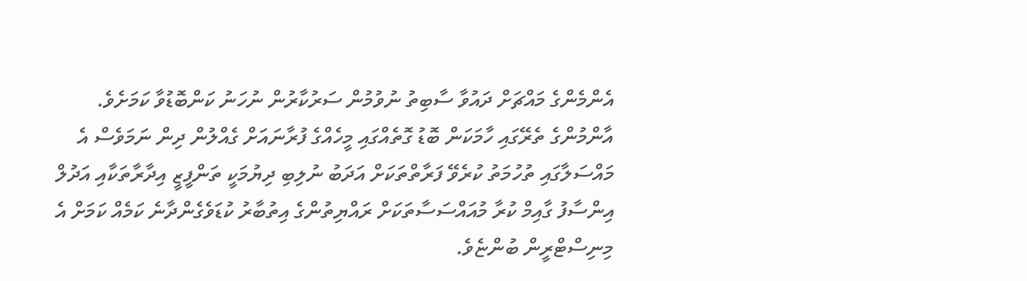އެންމެންގެ މައްޗަށް ދައުވާ ސާބިތު ނުވުމުން ސަރުކާރުން ނުހަނު ކަންބޮޑުވާ ކަމަށެވެ.
އާންމުންގެ ތެރޭގައި ހާމަކަން ބޮޑު ގޮތެއްގައި މީހެއްގެ ފުރާނައަށް ގެއްލުން ދިން ނަމަވެސް އެ މައްސަލާގައި ތުހުމަތު ކުރެވޭ ފަރާތްތަކަށް އަދަބު ނުލިބި ދިޔުމަކީ ތަންފީޒީ އިދާރާތަކާއި އަދުލް އިންސާފު ގާއިމް ކުރާ މުއައްސަސާތަކަށް ރައްޔިތުންގެ އިތުބާރު ކުޑަވެގެންދާނެ ކަމެއް ކަމަށް އެ މިނިސްޓްރީން ބުންޏެވެ.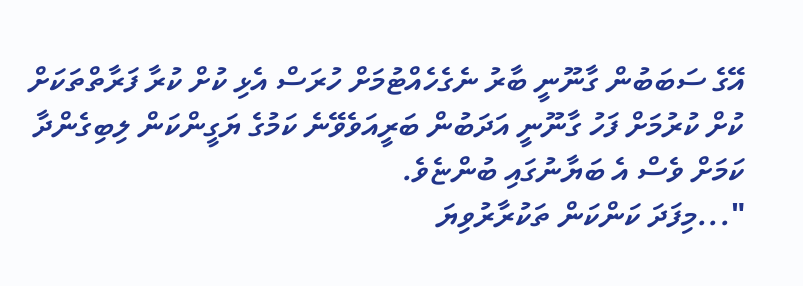އޭގެ ސަބަބުން ގާނޫނީ ބާރު ނެގެހެއްޓުމަށް ހުރަސް އެޅި ކުށް ކުރާ ފަރާތްތަކަށް ކުށް ކުރުމަށް ފަހު ގާނޫނީ އަދަބުން ބަރީއަވެވޭނެ ކަމުގެ ޔަގީންކަން ލިބިގެންދާ ކަމަށް ވެސް އެ ބަޔާނުގައި ބުންޏެވެ.
"...މިފަދަ ކަންކަން ތަކުރާރުވިޔަ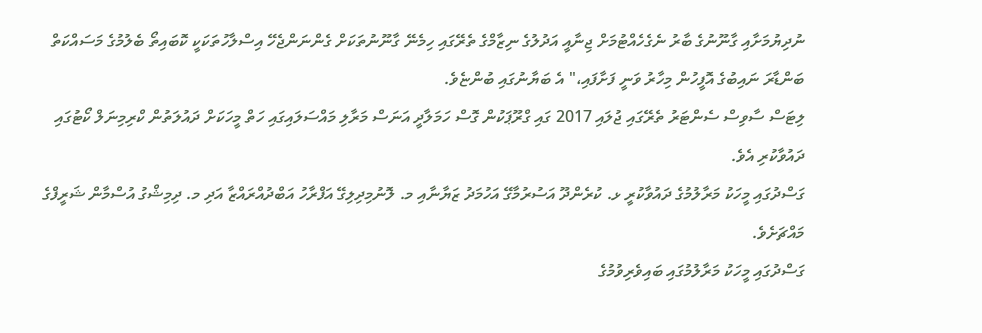ނުދިޔުމަށާއި ގާނޫނުގެ ބާރު ނެގެހެއްޓުމަށް ޖިނާއީ އަދުލުގެ ނިޒާމްގެ ތެރޭގައި ހިމެނޭ ގާނޫނުތަކަށް ގެންނަންޖެހޭ އިސްލާހުތަކަކީ ކޮބައިތޯ ބެލުމުގެ މަސައްކަތް ބަންޑާރަ ނައިބުގެ އޮފީހުން މިހާރު ވަނީ ފަށާފައި،" އެ ބަޔާނުގައި ބުންޏެވެ.
ލިޓަސް ސާވިސް ސެންޓަރު ތެރޭގައި ޖުލައި 2017 ގައި ގްރޫޕަކުން ގޮސް ހަމަލާދީ އަނަސް މަރާލި މައްސަލައިގައި ހަތް މީހަކަށް ދައުލަތުން ކްރިމިނަލް ކޯޓުގައި ދައުވާކުރި އެވެ.
ގަސްދުގައި މީހަކު މަރާލުމުގެ ދައުވާކުރީ ޅ. ކުރެންދޫ އަސުރުމާގޭ އަހުމަދު ޒަޔާނާއި މ. ލޮނުމިދިލިގޭ އަފްރާހު އަބްދުއްރައްޒާ އަދި މ. ދިމިޝްގު އުސްމާން ޝަރީފްގެ މައްޗަށެވެ.
ގަސްދުގައި މީހަކު މަރާލުމުގައި ބައިވެރިވުމުގެ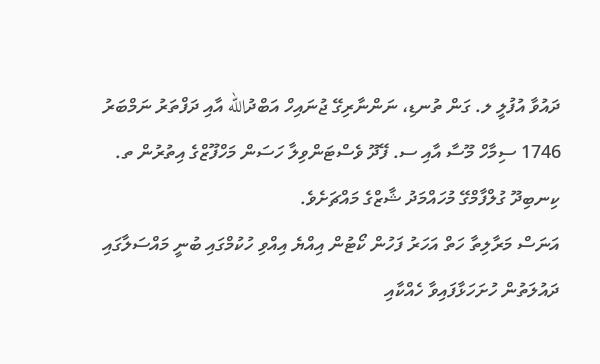ދައުވާ އުފުލީ ލ. ގަން ތުނޑި، ނަންނާރިގޭ ޖުނައިހް އަބްދުالله އާއި ދަފްތަރު ނަމްބަރު 1746 ސިމާހް މޫސާ އާއި ސ. ފޭދޫ ވެސްޓަންވިލާ ހަސަން މަހްފޫޒްގެ އިތުރުން ތ. ކިނބިދޫ ގުލްފާމްގޭ މުހައްމަދު ޝާޒްގެ މައްޗަށެވެ.
އަނަސް މަރާލިތާ ހަތް އަހަރު ފަހުން ކޯޓުން އިއްޔެ އިއްވި ހުކުމްގައި ބުނީ މައްސަލާގައި ދައުލަތުން ހުށަހަޅާފައިވާ ހެއްކާއި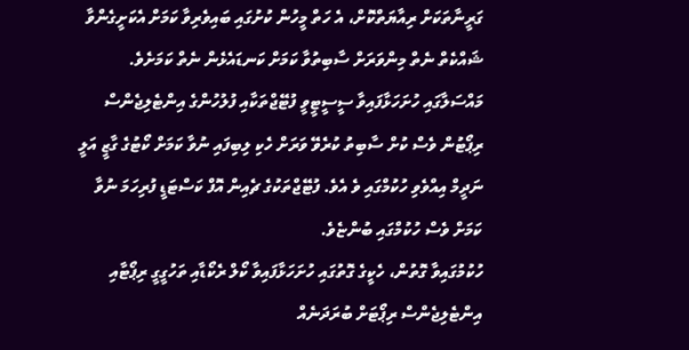ގަރީނާތަކަށް ރިއާޔަތްކޮށް، އެ ހަތް މީހުން ކުށުގައި ބައިވެރިވާ ކަމަށް އެކަށީގެންވާ ޝައްކެތް ނެތް މިންވަރަށް ސާބިތުވާ ކަމަށް ކަނޑައެޅެން ނެތް ކަމަށެވެ.
މައްސަލާގައި ހުށަހަޅާފައިވާ ސީސީޓީވީ ފުޓޭޖްތަކާއި ފުލުހުންގެ އިންޓެލިޖެންސް ރިޕޯޓުން ވެސް ކުށް ސާބިތު ކުރެވޭ ވަރަށް ހެކި ލިބިފައި ނުވާ ކަމަށް ކޯޓުގެ ގާޒީ އަލީ ނަދީމް އިއްވެވި ހުކުމްގައި ވެ އެވެ. ފުޓޭޖްތަކުގެ ޗެއިން އޮފް ކަސްޓަޑީ ފުރިހަމަ ނުވާ ކަމަށް ވެސް ހުކުމްގައި ބުންޏެވެ.
ހުކުމުގައިވާ ގޮތުން، ހެކީގެ ގޮތުގައި ހުށަހަޅާފައިވާ ކޯލް ރެކޯޑާއި ތަހުގީގީ ރިޕޯޓާއި އިންޓެލިޖެންސް ރިޕޯޓަށް ބުރަދަނެއް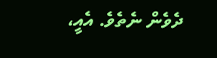ދެވެން ނެތެވެ. އެއީ،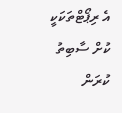އެ ރިޕޯޓްތަކަކީ ކުށް ސާބިތު ކުރަން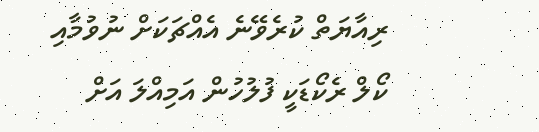ރިއާޔަތް ކުރެވޭނެ އެއްޗަކަށް ނުވުމާއި ކޯލް ރެކޯޑަކީ ފުލުހުން އަމިއްލަ އަށް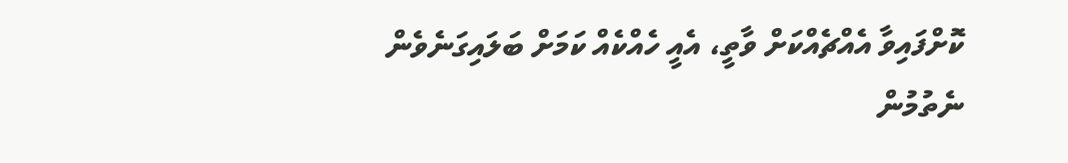ކޮށްފައިވާ އެއްޗެއްކަށް ވާތީ، އެއީ ހެއްކެއް ކަމަށް ބަލައިގަނެވެން ނެތުމުން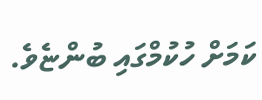ކަމަށް ހުކުމްގައި ބުންޏެވެ.